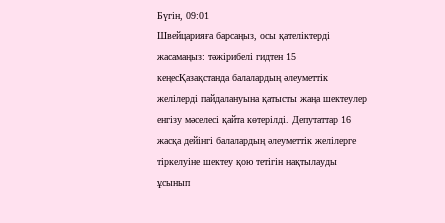Бүгiн, 09:01
Швейцарияға барсаңыз, осы қателіктерді жасамаңыз: тәжірибелі гидтен 15 кеңесҚазақстанда балалардың әлеуметтік желілерді пайдалануына қатысты жаңа шектеулер енгізу мәселесі қайта көтерілді. Депутаттар 16 жасқа дейінгі балалардың әлеуметтік желілерге тіркелуіне шектеу қою тетігін нақтылауды ұсынып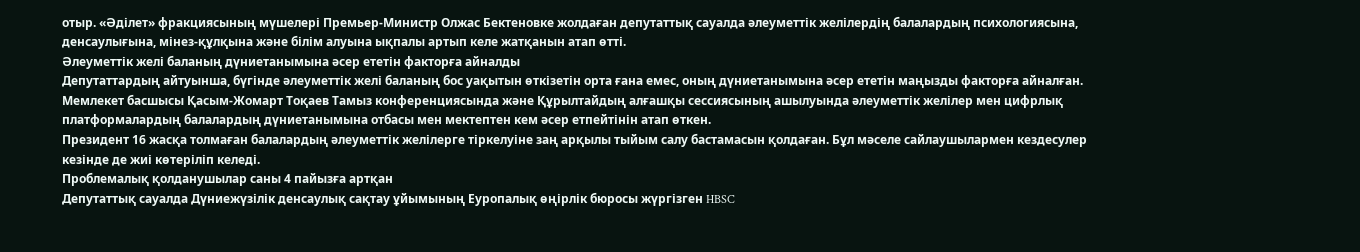отыр. «Әділет» фракциясының мүшелері Премьер-Министр Олжас Бектеновке жолдаған депутаттық сауалда әлеуметтік желілердің балалардың психологиясына, денсаулығына, мінез-құлқына және білім алуына ықпалы артып келе жатқанын атап өтті.
Әлеуметтік желі баланың дүниетанымына әсер ететін факторға айналды
Депутаттардың айтуынша, бүгінде әлеуметтік желі баланың бос уақытын өткізетін орта ғана емес, оның дүниетанымына әсер ететін маңызды факторға айналған.
Мемлекет басшысы Қасым-Жомарт Тоқаев Тамыз конференциясында және Құрылтайдың алғашқы сессиясының ашылуында әлеуметтік желілер мен цифрлық платформалардың балалардың дүниетанымына отбасы мен мектептен кем әсер етпейтінін атап өткен.
Президент 16 жасқа толмаған балалардың әлеуметтік желілерге тіркелуіне заң арқылы тыйым салу бастамасын қолдаған. Бұл мәселе сайлаушылармен кездесулер кезінде де жиі көтеріліп келеді.
Проблемалық қолданушылар саны 4 пайызға артқан
Депутаттық сауалда Дүниежүзілік денсаулық сақтау ұйымының Еуропалық өңірлік бюросы жүргізген HBSC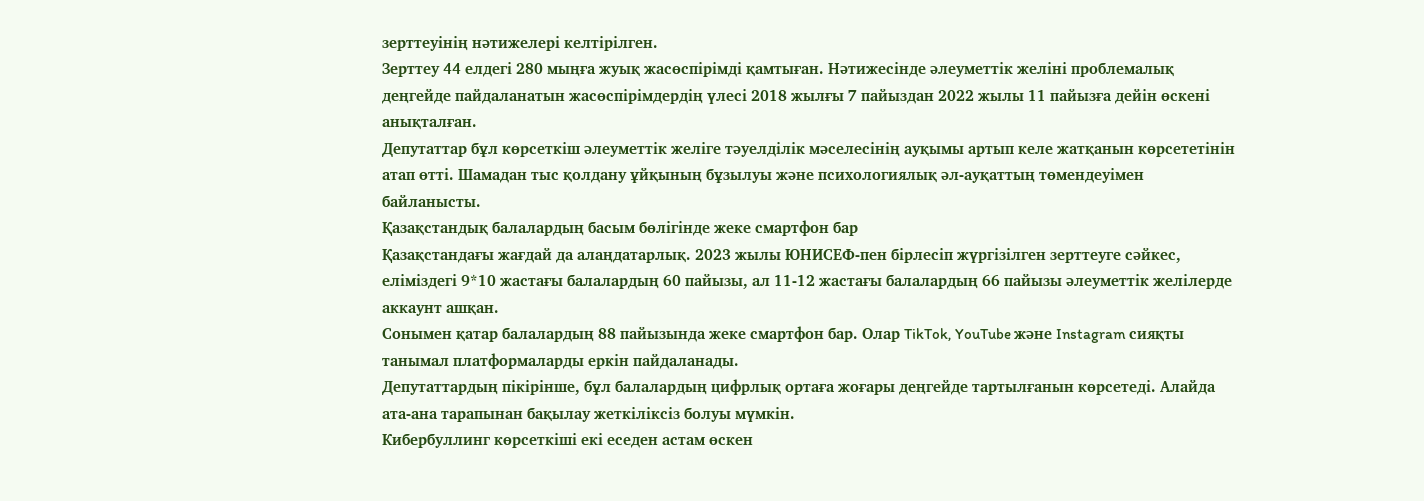зерттеуінің нәтижелері келтірілген.
Зерттеу 44 елдегі 280 мыңға жуық жасөспірімді қамтыған. Нәтижесінде әлеуметтік желіні проблемалық деңгейде пайдаланатын жасөспірімдердің үлесі 2018 жылғы 7 пайыздан 2022 жылы 11 пайызға дейін өскені анықталған.
Депутаттар бұл көрсеткіш әлеуметтік желіге тәуелділік мәселесінің ауқымы артып келе жатқанын көрсететінін атап өтті. Шамадан тыс қолдану ұйқының бұзылуы және психологиялық әл-ауқаттың төмендеуімен байланысты.
Қазақстандық балалардың басым бөлігінде жеке смартфон бар
Қазақстандағы жағдай да алаңдатарлық. 2023 жылы ЮНИСЕФ-пен бірлесіп жүргізілген зерттеуге сәйкес, еліміздегі 9*10 жастағы балалардың 60 пайызы, ал 11-12 жастағы балалардың 66 пайызы әлеуметтік желілерде аккаунт ашқан.
Сонымен қатар балалардың 88 пайызында жеке смартфон бар. Олар TikTok, YouTube және Instagram сияқты танымал платформаларды еркін пайдаланады.
Депутаттардың пікірінше, бұл балалардың цифрлық ортаға жоғары деңгейде тартылғанын көрсетеді. Алайда ата-ана тарапынан бақылау жеткіліксіз болуы мүмкін.
Кибербуллинг көрсеткіші екі еседен астам өскен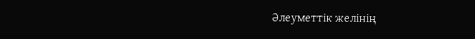Әлеуметтік желінің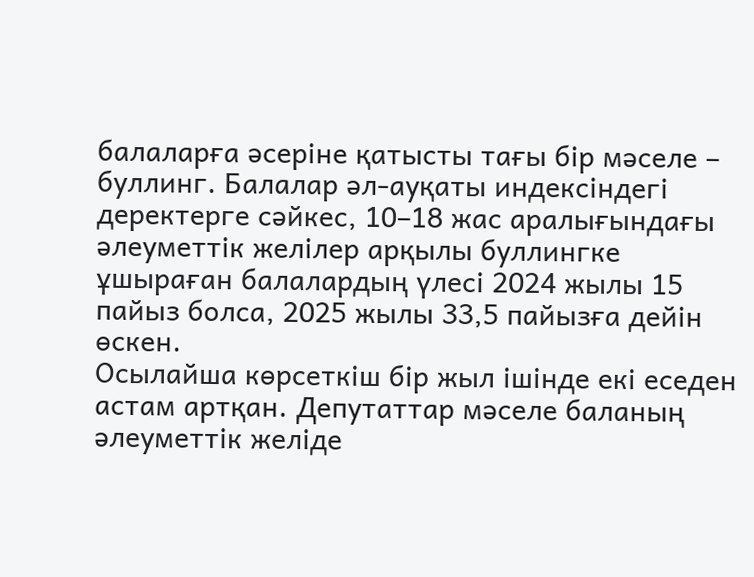балаларға әсеріне қатысты тағы бір мәселе – буллинг. Балалар әл-ауқаты индексіндегі деректерге сәйкес, 10–18 жас аралығындағы әлеуметтік желілер арқылы буллингке ұшыраған балалардың үлесі 2024 жылы 15 пайыз болса, 2025 жылы 33,5 пайызға дейін өскен.
Осылайша көрсеткіш бір жыл ішінде екі еседен астам артқан. Депутаттар мәселе баланың әлеуметтік желіде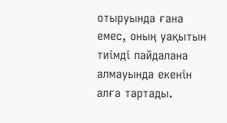отыруында ғана емес, оның уақытын тиімді пайдалана алмауында екенін алға тартады.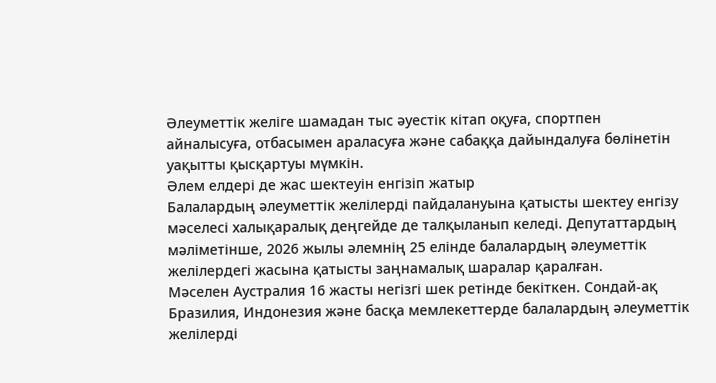Әлеуметтік желіге шамадан тыс әуестік кітап оқуға, спортпен айналысуға, отбасымен араласуға және сабаққа дайындалуға бөлінетін уақытты қысқартуы мүмкін.
Әлем елдері де жас шектеуін енгізіп жатыр
Балалардың әлеуметтік желілерді пайдалануына қатысты шектеу енгізу мәселесі халықаралық деңгейде де талқыланып келеді. Депутаттардың мәліметінше, 2026 жылы әлемнің 25 елінде балалардың әлеуметтік желілердегі жасына қатысты заңнамалық шаралар қаралған.
Мәселен Аустралия 16 жасты негізгі шек ретінде бекіткен. Сондай-ақ Бразилия, Индонезия және басқа мемлекеттерде балалардың әлеуметтік желілерді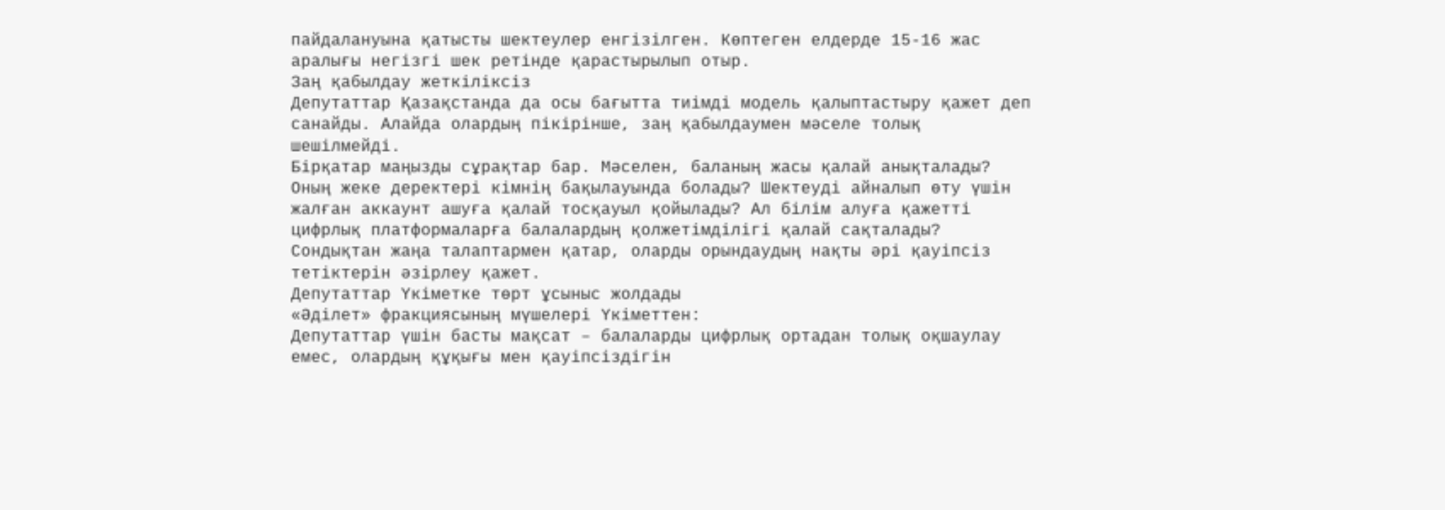пайдалануына қатысты шектеулер енгізілген. Көптеген елдерде 15-16 жас аралығы негізгі шек ретінде қарастырылып отыр.
Заң қабылдау жеткіліксіз
Депутаттар Қазақстанда да осы бағытта тиімді модель қалыптастыру қажет деп санайды. Алайда олардың пікірінше, заң қабылдаумен мәселе толық шешілмейді.
Бірқатар маңызды сұрақтар бар. Мәселен, баланың жасы қалай анықталады? Оның жеке деректері кімнің бақылауында болады? Шектеуді айналып өту үшін жалған аккаунт ашуға қалай тосқауыл қойылады? Ал білім алуға қажетті цифрлық платформаларға балалардың қолжетімділігі қалай сақталады?
Сондықтан жаңа талаптармен қатар, оларды орындаудың нақты әрі қауіпсіз тетіктерін әзірлеу қажет.
Депутаттар Үкіметке төрт ұсыныс жолдады
«Әділет» фракциясының мүшелері Үкіметтен:
Депутаттар үшін басты мақсат – балаларды цифрлық ортадан толық оқшаулау емес, олардың құқығы мен қауіпсіздігін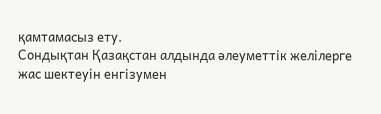қамтамасыз ету.
Сондықтан Қазақстан алдында әлеуметтік желілерге жас шектеуін енгізумен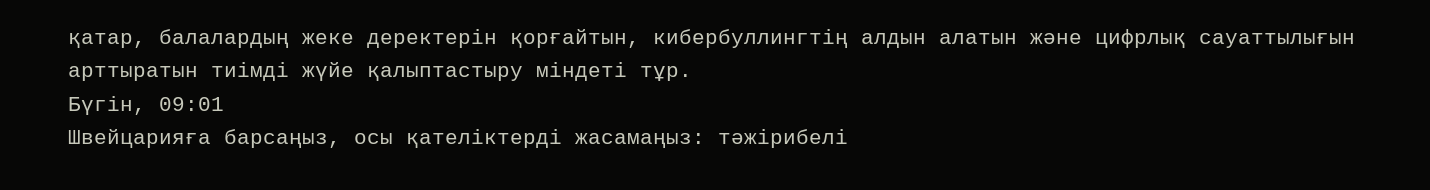қатар, балалардың жеке деректерін қорғайтын, кибербуллингтің алдын алатын және цифрлық сауаттылығын арттыратын тиімді жүйе қалыптастыру міндеті тұр.
Бүгiн, 09:01
Швейцарияға барсаңыз, осы қателіктерді жасамаңыз: тәжірибелі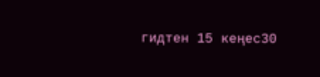гидтен 15 кеңес30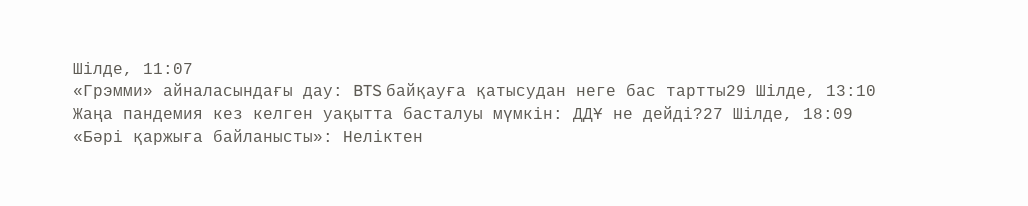Шілде, 11:07
«Грэмми» айналасындағы дау: BTS байқауға қатысудан неге бас тартты29 Шілде, 13:10
Жаңа пандемия кез келген уақытта басталуы мүмкін: ДДҰ не дейді?27 Шілде, 18:09
«Бәрі қаржыға байланысты»: Неліктен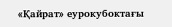«Қайрат» еурокубоктағы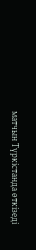матчын Түркістанда өткізеді